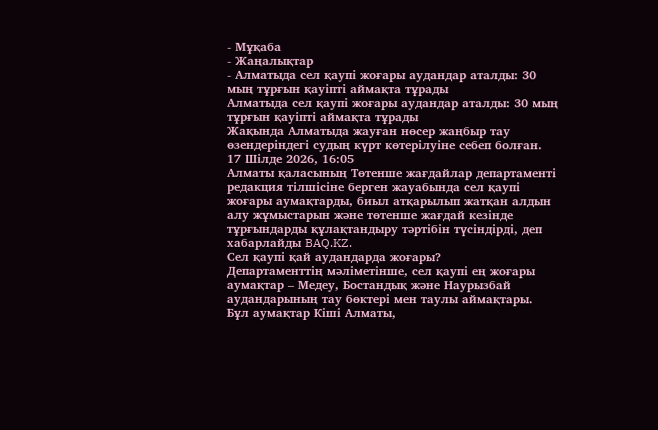- Мұқаба
- Жаңалықтар
- Алматыда сел қаупі жоғары аудандар аталды: 30 мың тұрғын қауіпті аймақта тұрады
Алматыда сел қаупі жоғары аудандар аталды: 30 мың тұрғын қауіпті аймақта тұрады
Жақында Алматыда жауған нөсер жаңбыр тау өзендеріндегі судың күрт көтерілуіне себеп болған.
17 Шілде 2026, 16:05
Алматы қаласының Төтенше жағдайлар департаменті редакция тілшісіне берген жауабында сел қаупі жоғары аумақтарды, биыл атқарылып жатқан алдын алу жұмыстарын және төтенше жағдай кезінде тұрғындарды құлақтандыру тәртібін түсіндірді, деп хабарлайды BAQ.KZ.
Сел қаупі қай аудандарда жоғары?
Департаменттің мәліметінше, сел қаупі ең жоғары аумақтар – Медеу, Бостандық және Наурызбай аудандарының тау бөктері мен таулы аймақтары.
Бұл аумақтар Кіші Алматы,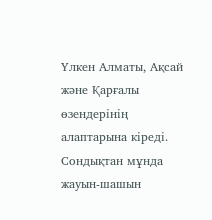Үлкен Алматы, Ақсай және Қарғалы өзендерінің алаптарына кіреді. Сондықтан мұнда жауын-шашын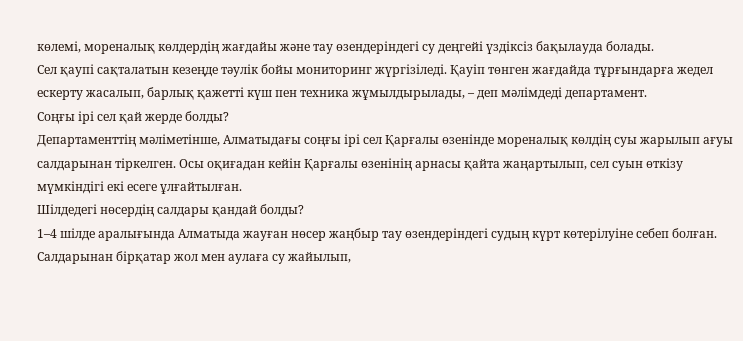көлемі, мореналық көлдердің жағдайы және тау өзендеріндегі су деңгейі үздіксіз бақылауда болады.
Сел қаупі сақталатын кезеңде тәулік бойы мониторинг жүргізіледі. Қауіп төнген жағдайда тұрғындарға жедел ескерту жасалып, барлық қажетті күш пен техника жұмылдырылады, – деп мәлімдеді департамент.
Соңғы ірі сел қай жерде болды?
Департаменттің мәліметінше, Алматыдағы соңғы ірі сел Қарғалы өзенінде мореналық көлдің суы жарылып ағуы салдарынан тіркелген. Осы оқиғадан кейін Қарғалы өзенінің арнасы қайта жаңартылып, сел суын өткізу мүмкіндігі екі есеге ұлғайтылған.
Шілдедегі нөсердің салдары қандай болды?
1–4 шілде аралығында Алматыда жауған нөсер жаңбыр тау өзендеріндегі судың күрт көтерілуіне себеп болған. Салдарынан бірқатар жол мен аулаға су жайылып,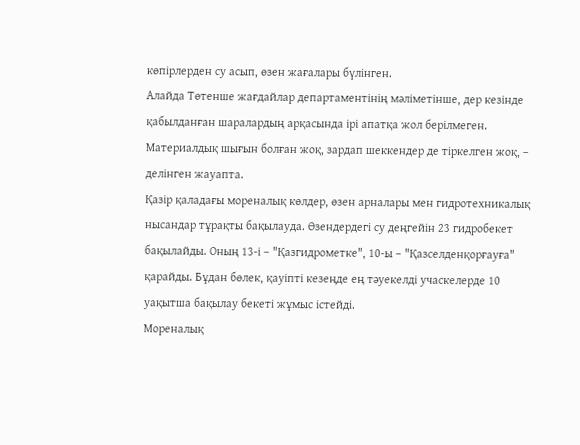көпірлерден су асып, өзен жағалары бүлінген.
Алайда Төтенше жағдайлар департаментінің мәліметінше, дер кезінде қабылданған шаралардың арқасында ірі апатқа жол берілмеген.
Материалдық шығын болған жоқ, зардап шеккендер де тіркелген жоқ, – делінген жауапта.
Қазір қаладағы мореналық көлдер, өзен арналары мен гидротехникалық нысандар тұрақты бақылауда. Өзендердегі су деңгейін 23 гидробекет бақылайды. Оның 13-і – "Қазгидрометке", 10-ы – "Қазселденқорғауға" қарайды. Бұдан бөлек, қауіпті кезеңде ең тәуекелді учаскелерде 10 уақытша бақылау бекеті жұмыс істейді.
Мореналық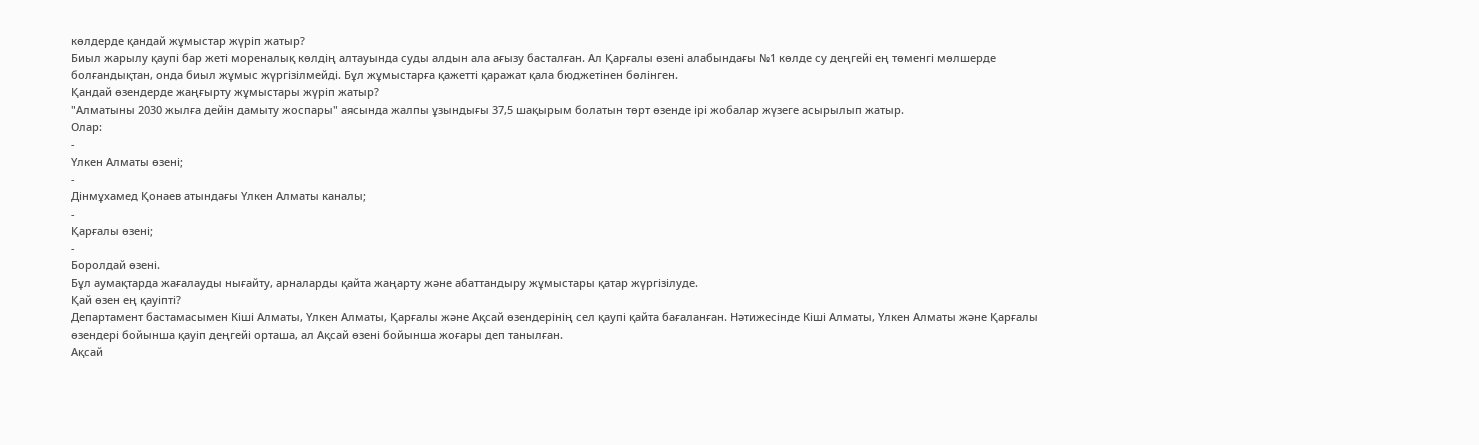көлдерде қандай жұмыстар жүріп жатыр?
Биыл жарылу қаупі бар жеті мореналық көлдің алтауында суды алдын ала ағызу басталған. Ал Қарғалы өзені алабындағы №1 көлде су деңгейі ең төменгі мөлшерде болғандықтан, онда биыл жұмыс жүргізілмейді. Бұл жұмыстарға қажетті қаражат қала бюджетінен бөлінген.
Қандай өзендерде жаңғырту жұмыстары жүріп жатыр?
"Алматыны 2030 жылға дейін дамыту жоспары" аясында жалпы ұзындығы 37,5 шақырым болатын төрт өзенде ірі жобалар жүзеге асырылып жатыр.
Олар:
-
Үлкен Алматы өзені;
-
Дінмұхамед Қонаев атындағы Үлкен Алматы каналы;
-
Қарғалы өзені;
-
Боролдай өзені.
Бұл аумақтарда жағалауды нығайту, арналарды қайта жаңарту және абаттандыру жұмыстары қатар жүргізілуде.
Қай өзен ең қауіпті?
Департамент бастамасымен Кіші Алматы, Үлкен Алматы, Қарғалы және Ақсай өзендерінің сел қаупі қайта бағаланған. Нәтижесінде Кіші Алматы, Үлкен Алматы және Қарғалы өзендері бойынша қауіп деңгейі орташа, ал Ақсай өзені бойынша жоғары деп танылған.
Ақсай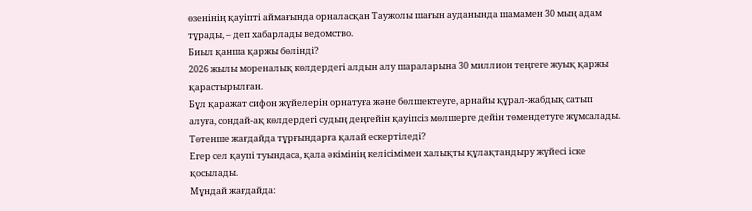өзенінің қауіпті аймағында орналасқан Таужолы шағын ауданында шамамен 30 мың адам тұрады, – деп хабарлады ведомство.
Биыл қанша қаржы бөлінді?
2026 жылы мореналық көлдердегі алдын алу шараларына 30 миллион теңгеге жуық қаржы қарастырылған.
Бұл қаражат сифон жүйелерін орнатуға және бөлшектеуге, арнайы құрал-жабдық сатып алуға, сондай-ақ көлдердегі судың деңгейін қауіпсіз мөлшерге дейін төмендетуге жұмсалады.
Төтенше жағдайда тұрғындарға қалай ескертіледі?
Егер сел қаупі туындаса, қала әкімінің келісімімен халықты құлақтандыру жүйесі іске қосылады.
Мұндай жағдайда: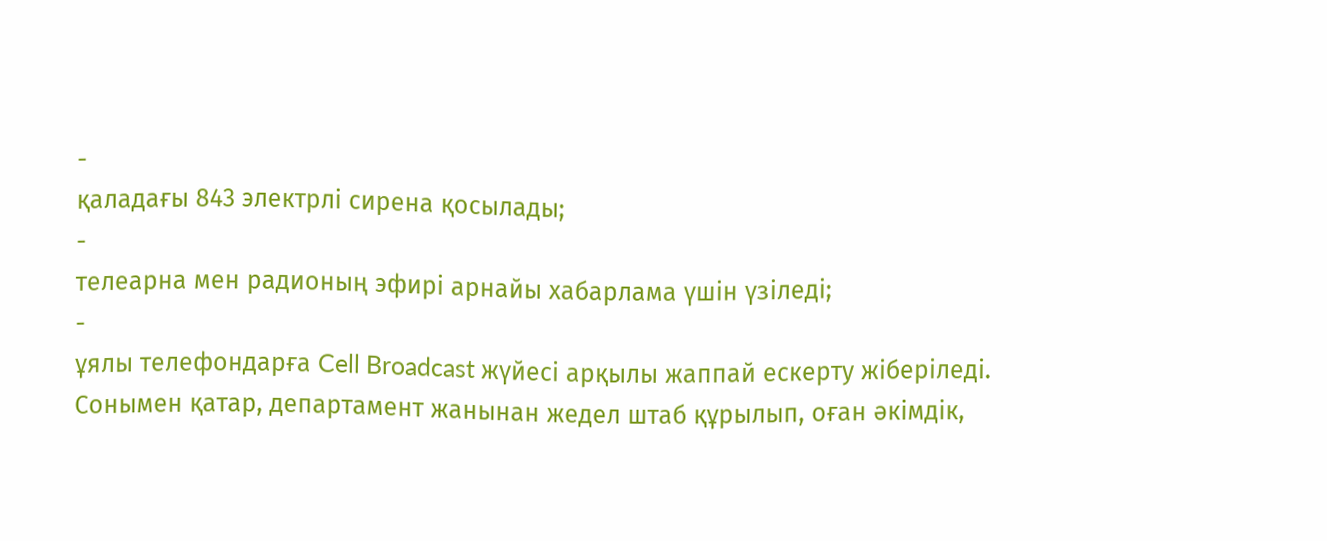-
қаладағы 843 электрлі сирена қосылады;
-
телеарна мен радионың эфирі арнайы хабарлама үшін үзіледі;
-
ұялы телефондарға Cell Broadcast жүйесі арқылы жаппай ескерту жіберіледі.
Сонымен қатар, департамент жанынан жедел штаб құрылып, оған әкімдік,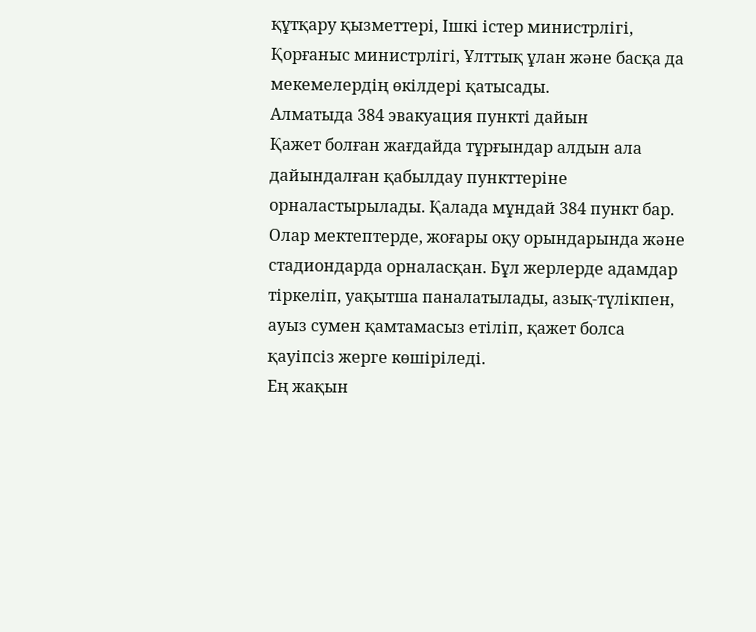құтқару қызметтері, Ішкі істер министрлігі, Қорғаныс министрлігі, Ұлттық ұлан және басқа да мекемелердің өкілдері қатысады.
Алматыда 384 эвакуация пункті дайын
Қажет болған жағдайда тұрғындар алдын ала дайындалған қабылдау пункттеріне орналастырылады. Қалада мұндай 384 пункт бар. Олар мектептерде, жоғары оқу орындарында және стадиондарда орналасқан. Бұл жерлерде адамдар тіркеліп, уақытша паналатылады, азық-түлікпен, ауыз сумен қамтамасыз етіліп, қажет болса қауіпсіз жерге көшіріледі.
Ең жақын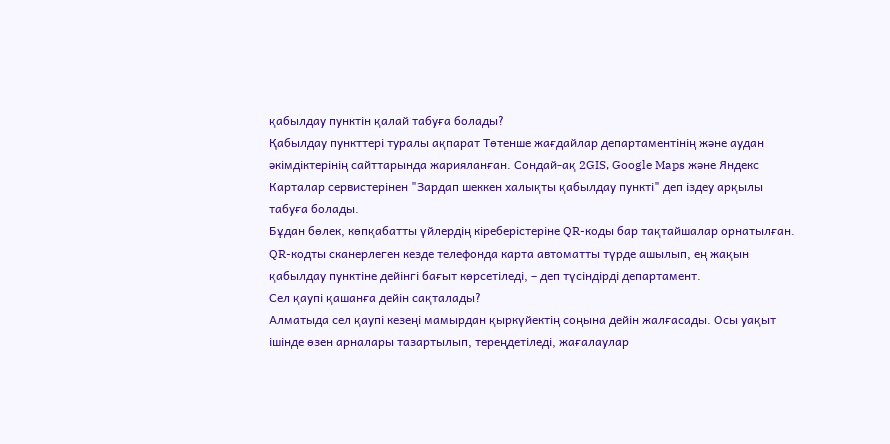қабылдау пунктін қалай табуға болады?
Қабылдау пункттері туралы ақпарат Төтенше жағдайлар департаментінің және аудан әкімдіктерінің сайттарында жарияланған. Сондай-ақ 2GIS, Google Maps және Яндекс Карталар сервистерінен "Зардап шеккен халықты қабылдау пункті" деп іздеу арқылы табуға болады.
Бұдан бөлек, көпқабатты үйлердің кіреберістеріне QR-коды бар тақтайшалар орнатылған.
QR-кодты сканерлеген кезде телефонда карта автоматты түрде ашылып, ең жақын қабылдау пунктіне дейінгі бағыт көрсетіледі, – деп түсіндірді департамент.
Сел қаупі қашанға дейін сақталады?
Алматыда сел қаупі кезеңі мамырдан қыркүйектің соңына дейін жалғасады. Осы уақыт ішінде өзен арналары тазартылып, тереңдетіледі, жағалаулар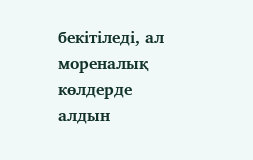бекітіледі, ал мореналық көлдерде алдын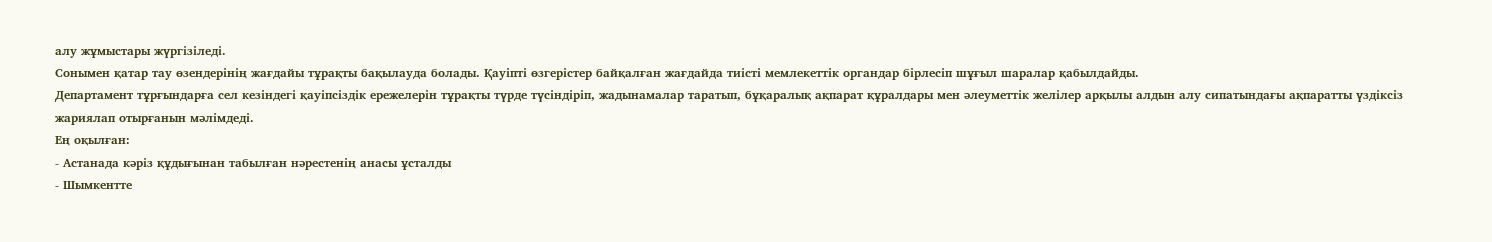алу жұмыстары жүргізіледі.
Сонымен қатар тау өзендерінің жағдайы тұрақты бақылауда болады. Қауіпті өзгерістер байқалған жағдайда тиісті мемлекеттік органдар бірлесіп шұғыл шаралар қабылдайды.
Департамент тұрғындарға сел кезіндегі қауіпсіздік ережелерін тұрақты түрде түсіндіріп, жадынамалар таратып, бұқаралық ақпарат құралдары мен әлеуметтік желілер арқылы алдын алу сипатындағы ақпаратты үздіксіз жариялап отырғанын мәлімдеді.
Ең оқылған:
- Астанада кәріз құдығынан табылған нәрестенің анасы ұсталды
- Шымкентте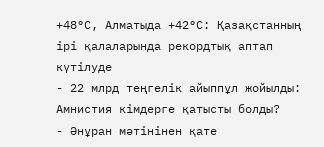+48°С, Алматыда +42°С: Қазақстанның ірі қалаларында рекордтық аптап күтілуде
- 22 млрд теңгелік айыппұл жойылды: Амнистия кімдерге қатысты болды?
- Әнұран мәтінінен қате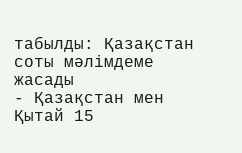табылды: Қазақстан соты мәлімдеме жасады
- Қазақстан мен Қытай 15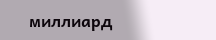миллиард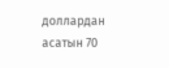доллардан асатын 70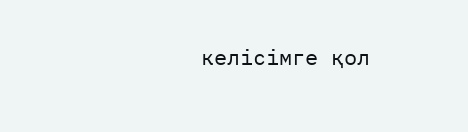келісімге қол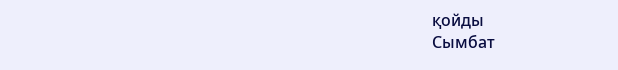қойды
Сымбат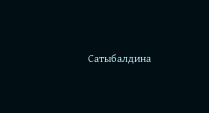Сатыбалдина